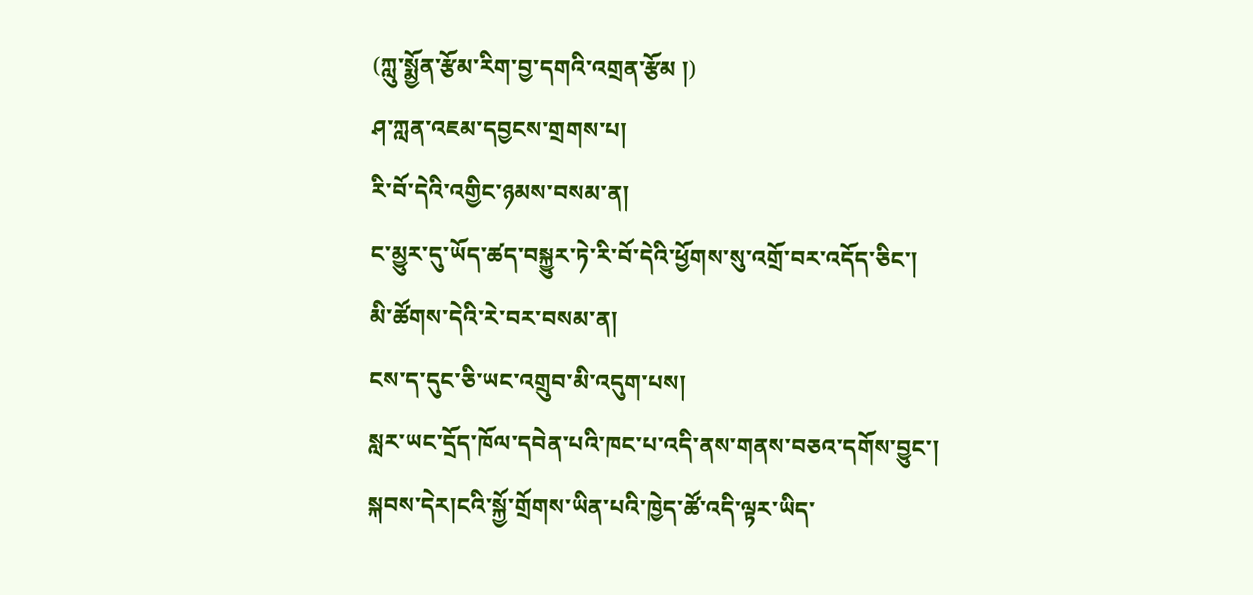(ཀླུ་སྨྱོན་རྩོམ་རིག་བྱ་དགའི་འགྲན་རྩོམ །)
ཤ་ཀླན་འཇམ་དབྱངས་གྲགས་པ།
རི་བོ་དེའི་འགྱིང་ཉམས་བསམ་ན།
ང་མྱུར་དུ་ཡོད་ཚད་བསྐྱུར་ཏེ་རི་བོ་དེའི་ཕྱོགས་སུ་འགྲོ་བར་འདོད་ཅིང་།
མི་ཚོགས་དེའི་རེ་བར་བསམ་ན།
ངས་ད་དུང་ཅི་ཡང་འགྲུབ་མི་འདུག་པས།
སླར་ཡང་དྲོད་ཁོལ་དབེན་པའི་ཁང་པ་འདི་ནས་གནས་བཅའ་དགོས་བྱུང་།
སྐབས་དེར།ངའི་སྐྱོ་གྲོགས་ཡིན་པའི་ཁྱེད་ཚོ་འདི་ལྟར་ཡིད་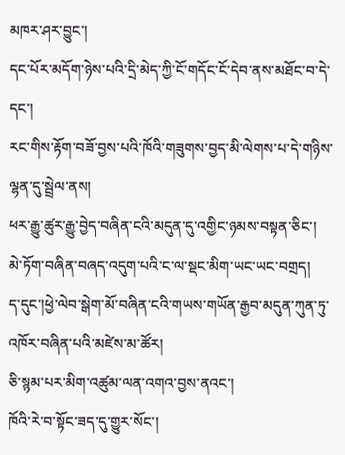མཁར་ཤར་བྱུང་།
དང་པོར་མདོག་ཉེས་པའི་དྲི་མེད་ཀྱི་ངོ་གདོང་ངོ་དེབ་ནས་མཐོང་བ་དེ་དང་།
རང་གིས་རྟོག་བཟོ་བྱས་པའི་ཁོའི་གཟུགས་བྱད་མི་ལེགས་པ་དེ་གཉིས་ལྷན་དུ་སྦྲེལ་ནས།
ཕར་རྒྱུ་ཚུར་རྒྱུ་བྱེད་བཞིན་ངའི་མདུན་དུ་འགྱིང་ཉམས་བསྟན་ཅིང་།
མེ་ཏོག་བཞིན་བཞད་འདུག་པའི་ང་ལ་སྡང་མིག་ཡང་ཡང་བགྲད།
ད་དུང་།ཕྱེ་ལེབ་སྒེག་མོ་བཞིན་ངའི་གཡས་གཡོན་རྒྱབ་མདུན་ཀུན་ཏུ་འཁོར་བཞིན་པའི་མཛེས་མ་ཚོར།
ཅི་སྙམ་པར་མིག་འཚུམ་ལན་འགའ་བྱས་ནའང་།
ཁོའི་རེ་བ་སྟོང་ཟད་དུ་གྱུར་སོང་།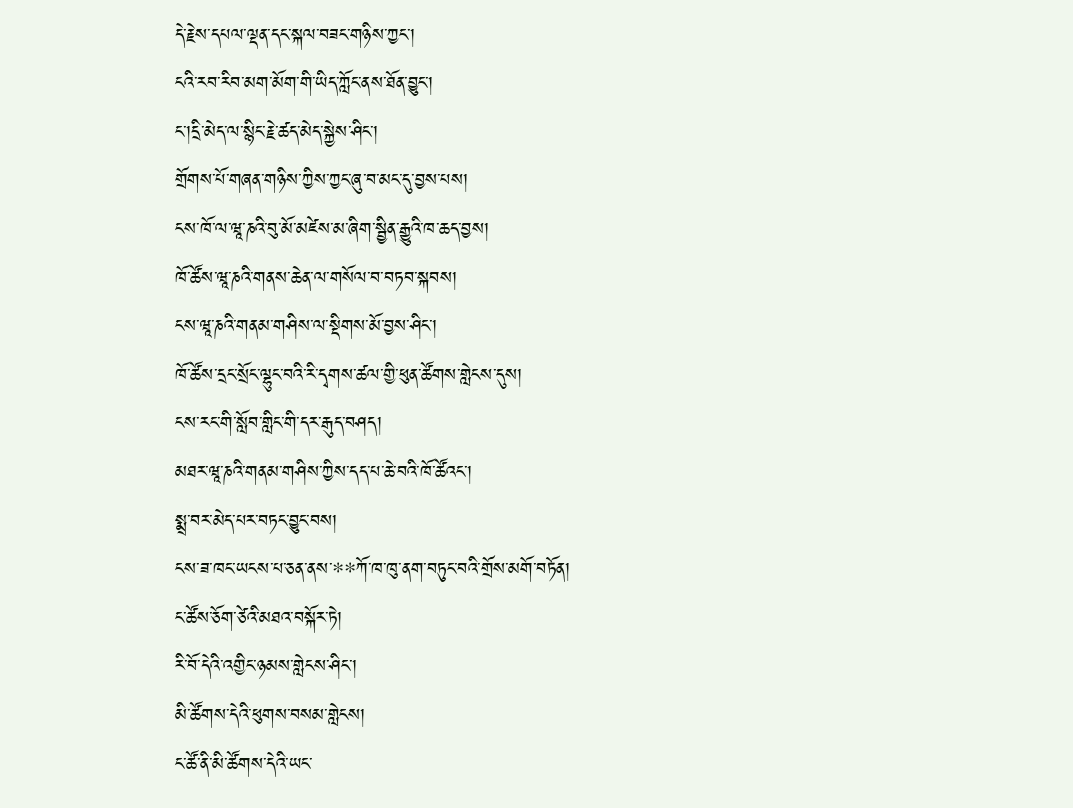དེ་རྗེས་དཔལ་ལྡན་དང་སྐལ་བཟང་གཉིས་ཀྱང་།
ངའི་རབ་རིབ་མག་མོག་གི་ཡིད་ཀློང་ནས་ཐོན་བྱུང་།
ང་།དྲི་མེད་ལ་སྙིང་རྗེ་ཚད་མེད་སྐྱེས་ཤིང་།
གྲོགས་པོ་གཞན་གཉིས་ཀྱིས་ཀྱང་ཞུ་བ་མང་དུ་བྱས་པས།
ངས་ཁོ་ལ་ཝཱ་ཎའི་བུ་མོ་མཛེས་མ་ཞིག་སྦྱིན་རྒྱུའི་ཁ་ཆད་བྱས།
ཁོ་ཚོས་ཝཱ་ཎའི་གནས་ཆེན་ལ་གསོལ་བ་བཏབ་སྐབས།
ངས་ཝཱ་ཎའི་གནམ་གཤིས་ལ་སྡིགས་མོ་བྱས་ཤིང་།
ཁོ་ཚོས་དྲང་སྲོང་ལྷུང་བའི་རི་དྭགས་ཚལ་གྱི་ཕུན་ཚོགས་གླེངས་དུས།
ངས་རང་གི་སློབ་གླིང་གི་དར་རྒུད་བཤད།
མཐར་ཝཱ་ཎའི་གནམ་གཤིས་ཀྱིས་དད་པ་ཆེ་བའི་ཁོ་ཚོའང་།
སྨྲ་བར་མེད་པར་བཏང་བྱུང་བས།
ངས་ཟ་ཁང་ཡངས་པ་ཅན་ནས་**ཀོ་ཁ་ཁུ་ནག་བཏུང་བའི་གྲོས་མགོ་བཏོན།
ང་ཚོས་ཅོག་ཙེའི་མཐའ་བསྐོར་ཏེ།
རི་བོ་དེའི་འགྱིང་ཉམས་གླེངས་ཤིང་།
མི་ཚོགས་དེའི་ཕུགས་བསམ་གླེངས།
ང་ཚོ་ནི་མི་ཚོགས་དེའི་ཡང་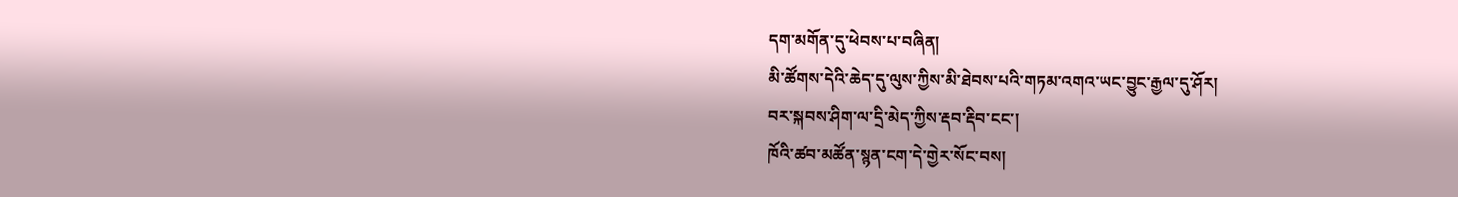དག་མགོན་དུ་ཕེབས་པ་བཞིན།
མི་ཚོགས་དེའི་ཆེད་དུ་ལུས་ཀྱིས་མི་ཐེབས་པའི་གཏམ་འགའ་ཡང་བྱུང་རྒྱལ་དུ་ཤོར།
བར་སྐབས་ཤིག་ལ་དྲི་མེད་ཀྱིས་རྡབ་རྡིབ་ངང་།
ཁོའི་ཚབ་མཚོན་སྙན་ངག་དེ་གྱེར་སོང་བས།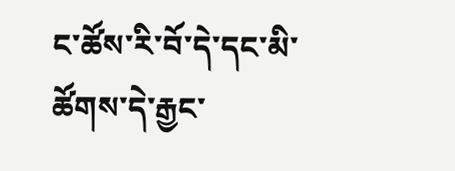ང་ཚོས་རི་བོ་དེ་དང་མི་ཚོགས་དེ་རྒྱང་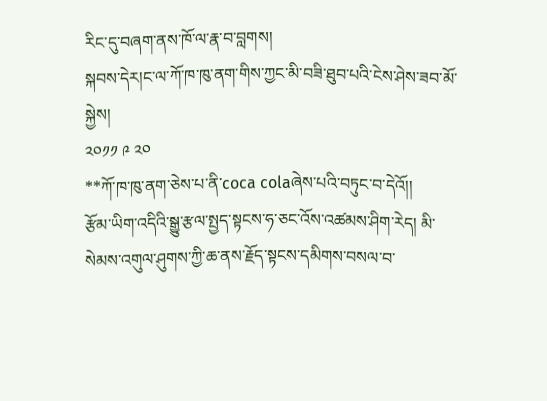རིང་དུ་བཞག་ནས་ཁོ་ལ་རྣ་བ་བླགས།
སྐབས་དེར།ང་ལ་ཀོ་ཁ་ཁུ་ནག་གིས་ཀྱང་མི་བཟི་ཐུབ་པའི་ངེས་ཤེས་ཟབ་མོ་སྐྱེས།
༢༠༡༡ ༩ ༢༠
**ཀོ་ཁ་ཁུ་ནག་ཅེས་པ་ནི་coca colaཞེས་པའི་བཏུང་བ་དེའོ།།
རྩོམ་ཡིག་འདིའི་སྒྱུ་རྩལ་སྤྱད་སྟངས་ཧ་ཅང་འོས་འཚམས་ཤིག་རེད། མི་སེམས་འགུལ་ཤུགས་ཀྱི་ཆ་ནས་རྗོད་སྟངས་དམིགས་བསལ་བ་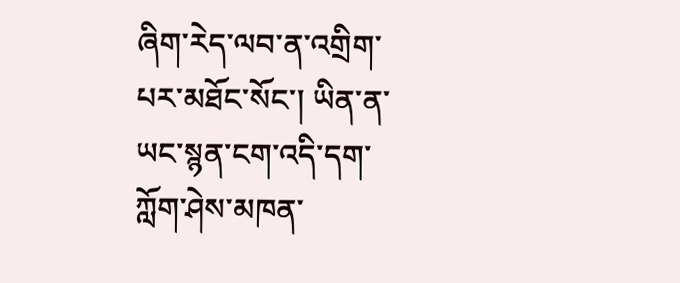ཞིག་རེད་ལབ་ན་འགྲིག་པར་མཐོང་སོང་། ཡིན་ན་ཡང་སྙན་ངག་འདི་དག་ཀློག་ཤེས་མཁན་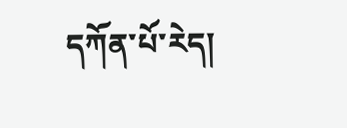དཀོན་པོ་རེད།